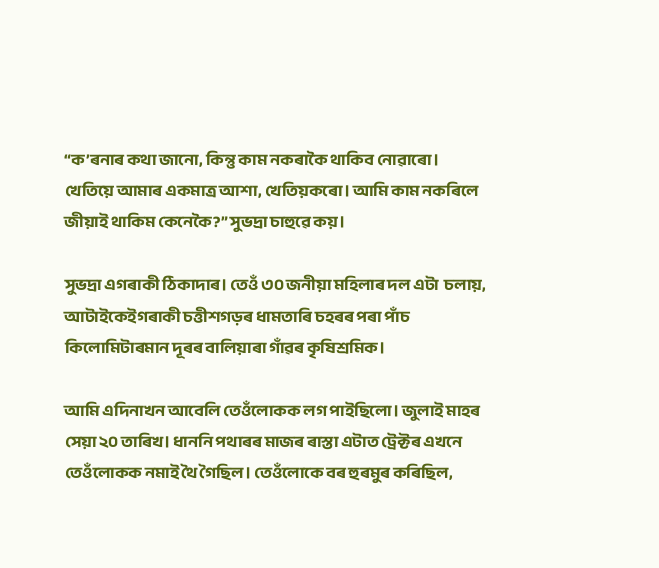“ক’ৰনাৰ কথা জানো, কিন্তু কাম নকৰাকৈ থাকিব নোৱাৰো। খেতিয়ে আমাৰ একমাত্ৰ আশা, খেতিয়কৰো। আমি কাম নকৰিলে জীয়াই থাকিম কেনেকৈ?” সুভদ্ৰা চাহুৱে কয়।

সুভদ্ৰা এগৰাকী ঠিকাদাৰ। তেওঁ ৩০ জনীয়া মহিলাৰ দল এটা  চলায়, আটাইকেইগৰাকী চত্তীশগড়ৰ ধামতাৰি চহৰৰ পৰা পাঁচ কিলোমিটাৰমান দূৰৰ বালিয়াৰা গাঁৱৰ কৃষিশ্ৰমিক।

আমি এদিনাখন আবেলি তেওঁলোকক লগ পাইছিলো। জুলাই মাহৰ সেয়া ২০ তাৰিখ। ধাননি পথাৰৰ মাজৰ ৰাস্তা এটাত ট্ৰেক্টৰ এখনে তেওঁলোকক নমাই থৈ গৈছিল। তেওঁলোকে বৰ হুৰমুৰ কৰিছিল,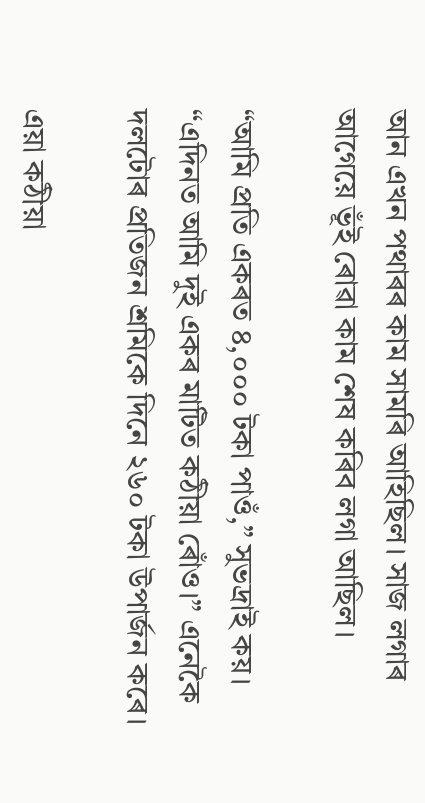আন এখন পথাৰৰ কাম সামৰি আহিছিল। সাজ লগাৰ আগেয়ে ভূঁই ৰোৱা কাম শেষ কৰিব লগা আছিল।

“আমি প্ৰতি একৰত ৪,০০০ টকা পাওঁ,” সুভদ্ৰাই কয়। “এদিনত আমি দুই একৰ মাটিত কঠীয়া ৰোঁও।” এনেকৈ দলটোৰ প্ৰতিজন শ্ৰমিকে দিনে ২৬০ টকা উপাৰ্জন কৰে।

এয়া কঠীয়া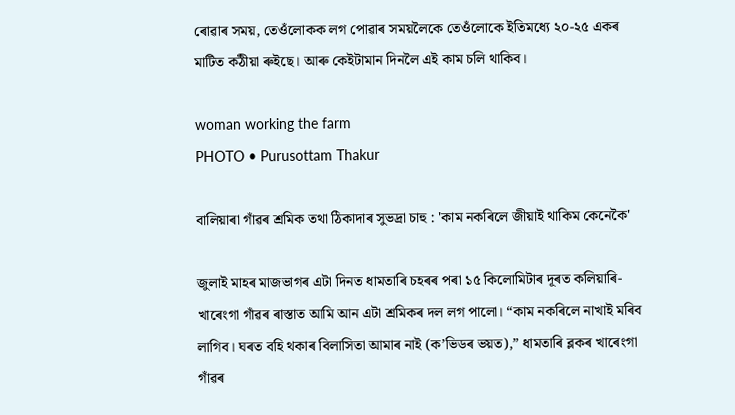ৰোৱাৰ সময়, তেওঁলোকক লগ পোৱাৰ সময়লৈকে তেওঁলোকে ইতিমধ্যে ২০-২৫ একৰ মাটিত কঠীয়া ৰুইছে। আৰু কেইটামান দিনলৈ এই কাম চলি থাকিব।

woman working the farm
PHOTO • Purusottam Thakur

বালিয়াৰা গাঁৱৰ শ্ৰমিক তথা ঠিকাদাৰ সুভদ্ৰা চাহু : 'কাম নকৰিলে জীয়াই থাকিম কেনেকৈ'

জুলাই মাহৰ মাজভাগৰ এটা দিনত ধামতাৰি চহৰৰ পৰা ১৫ কিলোমিটাৰ দূৰত কলিয়াৰি-খাৰেংগা গাঁৱৰ ৰাস্তাত আমি আন এটা শ্ৰমিকৰ দল লগ পালো। “কাম নকৰিলে নাখাই মৰিব লাগিব। ঘৰত বহি থকাৰ বিলাসিতা আমাৰ নাই (ক’ভিডৰ ভয়ত),” ধামতাৰি ব্লকৰ খাৰেংগা গাঁৱৰ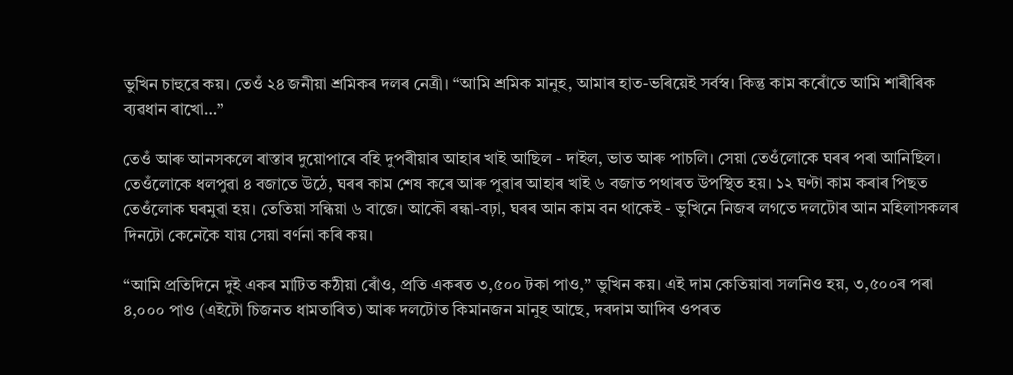ভুখিন চাহুৱে কয়। তেওঁ ২৪ জনীয়া শ্ৰমিকৰ দলৰ নেত্ৰী। “আমি শ্ৰমিক মানুহ, আমাৰ হাত-ভৰিয়েই সৰ্বস্ব। কিন্তু কাম কৰোঁতে আমি শাৰীৰিক ব্যৱধান ৰাখো…”

তেওঁ আৰু আনসকলে ৰাস্তাৰ দুয়োপাৰে বহি দুপৰীয়াৰ আহাৰ খাই আছিল - দাইল, ভাত আৰু পাচলি। সেয়া তেওঁলোকে ঘৰৰ পৰা আনিছিল। তেওঁলোকে ধলপুৱা ৪ বজাতে উঠে, ঘৰৰ কাম শেষ কৰে আৰু পুৱাৰ আহাৰ খাই ৬ বজাত পথাৰত উপস্থিত হয়। ১২ ঘণ্টা কাম কৰাৰ পিছত তেওঁলোক ঘৰমুৱা হয়। তেতিয়া সন্ধিয়া ৬ বাজে। আকৌ ৰন্ধা-বঢ়া, ঘৰৰ আন কাম বন থাকেই - ভুখিনে নিজৰ লগতে দলটোৰ আন মহিলাসকলৰ দিনটো কেনেকৈ যায় সেয়া বৰ্ণনা কৰি কয়।

“আমি প্ৰতিদিনে দুই একৰ মাটিত কঠীয়া ৰোঁও, প্ৰতি একৰত ৩,৫০০ টকা পাও,” ভুখিন কয়। এই দাম কেতিয়াবা সলনিও হয়, ৩,৫০০ৰ পৰা ৪,০০০ পাও (এইটো চিজনত ধামতাৰিত) আৰু দলটোত কিমানজন মানুহ আছে, দৰদাম আদিৰ ওপৰত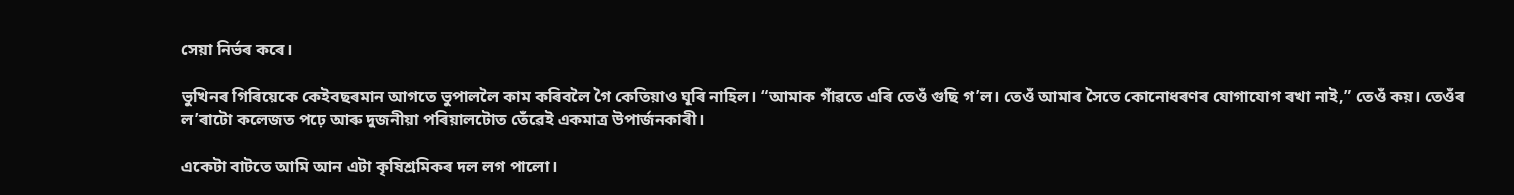সেয়া নিৰ্ভৰ কৰে।

ভুখিনৰ গিৰিয়েকে কেইবছৰমান আগতে ভুপাললৈ কাম কৰিবলৈ গৈ কেতিয়াও ঘূৰি নাহিল। “আমাক গাঁৱতে এৰি তেওঁ গুছি গ’ল। তেওঁ আমাৰ সৈতে কোনোধৰণৰ যোগাযোগ ৰখা নাই,” তেওঁ কয়। তেওঁৰ ল’ৰাটো কলেজত পঢ়ে আৰু দুজনীয়া পৰিয়ালটোত তেঁৱেই একমাত্ৰ উপাৰ্জনকাৰী।

একেটা বাটতে আমি আন এটা কৃষিশ্ৰমিকৰ দল লগ পালো।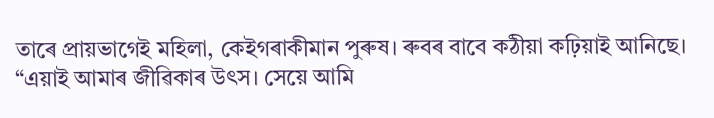তাৰে প্ৰায়ভাগেই মহিলা, কেইগৰাকীমান পুৰুষ। ৰুবৰ বাবে কঠীয়া কঢ়িয়াই আনিছে। “এয়াই আমাৰ জীৱিকাৰ উৎস। সেয়ে আমি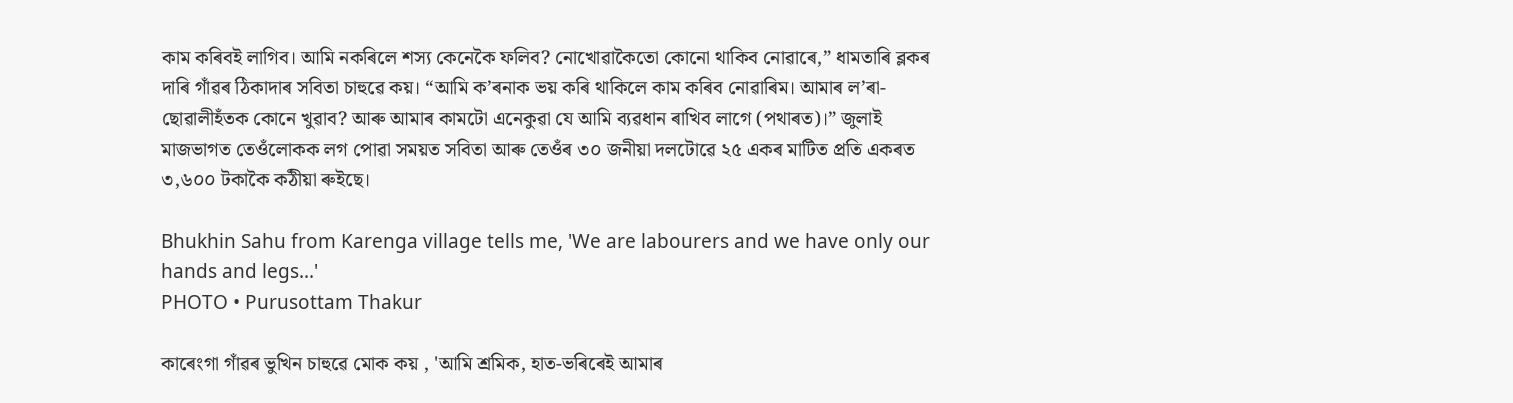কাম কৰিবই লাগিব। আমি নকৰিলে শস্য কেনেকৈ ফলিব? নোখোৱাকৈতো কোনো থাকিব নোৱাৰে,” ধামতাৰি ব্লকৰ দাৰি গাঁৱৰ ঠিকাদাৰ সবিতা চাহুৱে কয়। “আমি ক’ৰনাক ভয় কৰি থাকিলে কাম কৰিব নোৱাৰিম। আমাৰ ল’ৰা-ছোৱালীহঁতক কোনে খুৱাব? আৰু আমাৰ কামটো এনেকুৱা যে আমি ব্যৱধান ৰাখিব লাগে (পথাৰত)।” জুলাই মাজভাগত তেওঁলোকক লগ পোৱা সময়ত সবিতা আৰু তেওঁৰ ৩০ জনীয়া দলটোৱে ২৫ একৰ মাটিত প্ৰতি একৰত ৩,৬০০ টকাকৈ কঠীয়া ৰুইছে।

Bhukhin Sahu from Karenga village tells me, 'We are labourers and we have only our hands and legs...'
PHOTO • Purusottam Thakur

কাৰেংগা গাঁৱৰ ভুখিন চাহুৱে মোক কয় , 'আমি শ্ৰমিক, হাত-ভৰিৰেই আমাৰ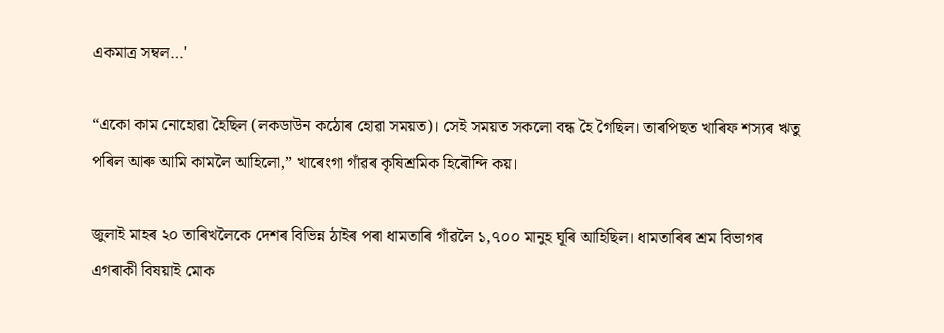একমাত্ৰ সম্বল…'

“একো কাম নোহোৱা হৈছিল (লকডাউন কঠোৰ হোৱা সময়ত)। সেই সময়ত সকলো বন্ধ হৈ গৈছিল। তাৰপিছত খাৰিফ শস্যৰ ঋতু পৰিল আৰু আমি কামলৈ আহিলো,” খাৰেংগা গাঁৱৰ কৃষিশ্ৰমিক হিৰৌন্দি কয়।

জুলাই মাহৰ ২০ তাৰিখলৈকে দেশৰ বিভিন্ন ঠাইৰ পৰা ধামতাৰি গাঁৱলৈ ১,৭০০ মানুহ ঘূৰি আহিছিল। ধামতাৰিৰ শ্ৰম বিভাগৰ এগৰাকী বিষয়াই মোক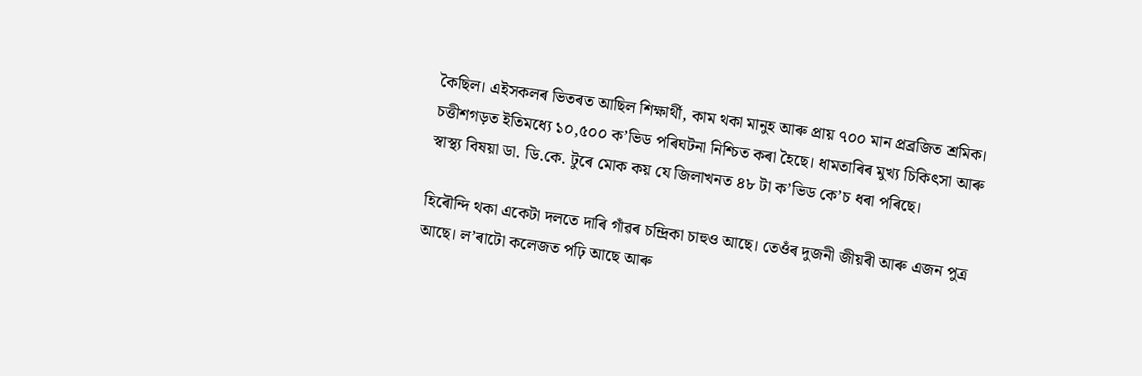কৈছিল। এইসকলৰ ভিতৰত আছিল শিক্ষাৰ্থী, কাম থকা মানুহ আৰু প্ৰায় ৭০০ মান প্ৰব্ৰজিত শ্ৰমিক। চত্তীশগড়ত ইতিমধ্যে ১০,৫০০ ক’ভিড পৰিঘটনা নিশ্চিত কৰা হৈছে। ধামতাৰিৰ মুখ্য চিকিৎসা আৰু স্বাস্থ্য বিষয়া ডা. ডি.কে. টুৰে মোক কয় যে জিলাখনত ৪৮ টা ক’ভিড কে’চ ধৰা পৰিছে।

হিৰৌন্দি থকা একেটা দলতে দাৰি গাঁৱৰ চন্দ্ৰিকা চাহুও আছে। তেওঁৰ দুজনী জীয়ৰী আৰু এজন পুত্ৰ আছে। ল’ৰাটো কলেজত পঢ়ি আছে আৰু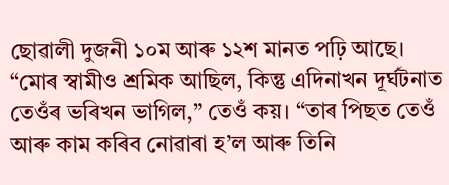ছোৱালী দুজনী ১০ম আৰু ১২শ মানত পঢ়ি আছে। “মোৰ স্বামীও শ্ৰমিক আছিল, কিন্তু এদিনাখন দূৰ্ঘটনাত তেওঁৰ ভৰিখন ভাগিল,” তেওঁ কয়। “তাৰ পিছত তেওঁ আৰু কাম কৰিব নোৱাৰা হ’ল আৰু তিনি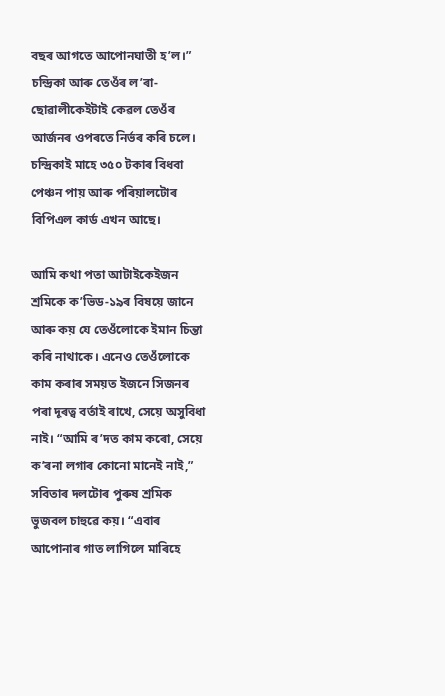বছৰ আগতে আপোনঘাতী হ’ল।” চন্দ্ৰিকা আৰু তেওঁৰ ল’ৰা-ছোৱালীকেইটাই কেৱল তেওঁৰ আৰ্জনৰ ওপৰতে নিৰ্ভৰ কৰি চলে। চন্দ্ৰিকাই মাহে ৩৫০ টকাৰ বিধবা পেঞ্চন পায় আৰু পৰিয়ালটোৰ বিপিএল কাৰ্ড এখন আছে।

আমি কথা পতা আটাইকেইজন শ্ৰমিকে ক’ভিড-১৯ৰ বিষয়ে জানে আৰু কয় যে তেওঁলোকে ইমান চিন্তা কৰি নাথাকে। এনেও তেওঁলোকে কাম কৰাৰ সময়ত ইজনে সিজনৰ পৰা দূৰত্ব বৰ্তাই ৰাখে, সেয়ে অসুবিধা নাই। “আমি ৰ’দত কাম কৰো, সেয়ে ক’ৰনা লগাৰ কোনো মানেই নাই,” সবিতাৰ দলটোৰ পুৰুষ শ্ৰমিক ভুজবল চাহুৱে কয়। “এবাৰ আপোনাৰ গাত লাগিলে মাৰিহে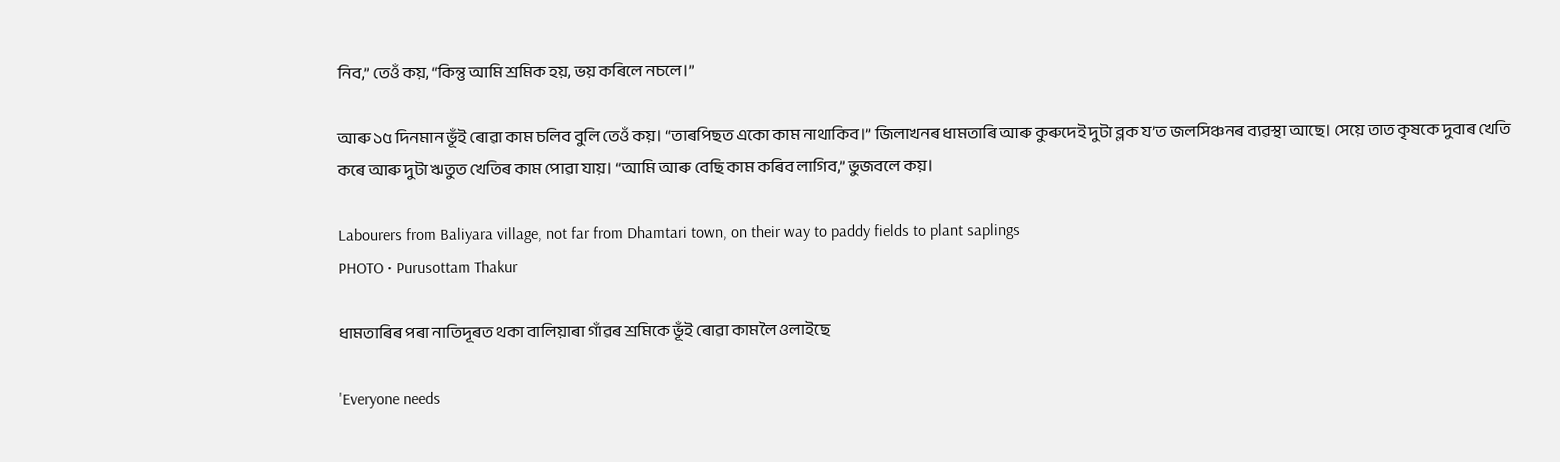নিব,” তেওঁ কয়, “কিন্তু আমি শ্ৰমিক হয়, ভয় কৰিলে নচলে।”

আৰু ১৫ দিনমান ভূঁই ৰোৱা কাম চলিব বুলি তেওঁ কয়। “তাৰপিছত একো কাম নাথাকিব।” জিলাখনৰ ধামতাৰি আৰু কুৰুদেই দুটা ব্লক য’ত জলসিঞ্চনৰ ব্যৱস্থা আছে। সেয়ে তাত কৃষকে দুবাৰ খেতি কৰে আৰু দুটা ঋতুত খেতিৰ কাম পোৱা যায়। “আমি আৰু বেছি কাম কৰিব লাগিব,” ভুজবলে কয়।

Labourers from Baliyara village, not far from Dhamtari town, on their way to paddy fields to plant saplings
PHOTO • Purusottam Thakur

ধামতাৰিৰ পৰা নাতিদূৰত থকা বালিয়াৰা গাঁৱৰ শ্ৰমিকে ভূঁই ৰোৱা কামলৈ ওলাইছে

'Everyone needs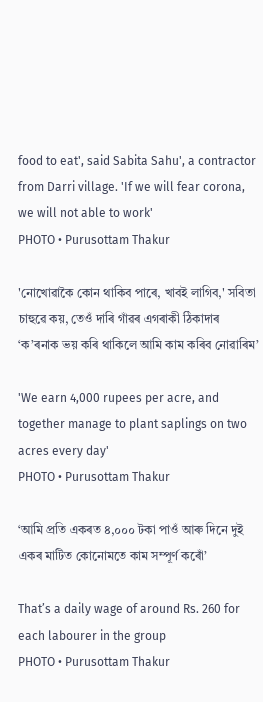food to eat', said Sabita Sahu', a contractor from Darri village. 'If we will fear corona, we will not able to work'
PHOTO • Purusottam Thakur

'নোখোৱাকৈ কোন থাকিব পাৰে, খাবই লাগিব,' সবিতা চাহুৱে কয়, তেওঁ দাৰি গাঁৱৰ এগৰাকী ঠিকাদাৰ ‘ক’ৰনাক ভয় কৰি থাকিলে আমি কাম কৰিব নোৱাৰিম’

'We earn 4,000 rupees per acre, and together manage to plant saplings on two acres every day'
PHOTO • Purusottam Thakur

‘আমি প্ৰতি একৰত ৪,০০০ টকা পাওঁ আৰু দিনে দুই একৰ মাটিত কোনোমতে কাম সম্পূৰ্ণ কৰোঁ’

That’s a daily wage of around Rs. 260 for each labourer in the group
PHOTO • Purusottam Thakur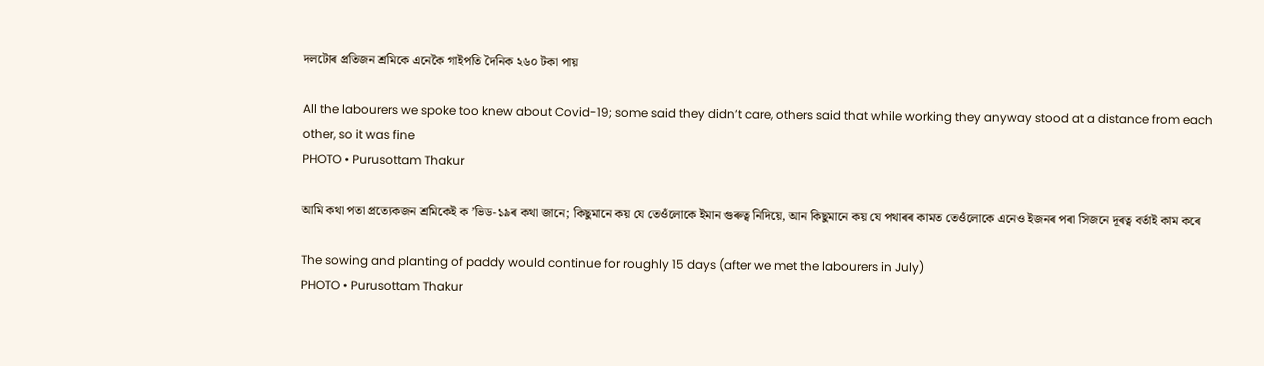দলটোৰ প্ৰতিজন শ্ৰমিকে এনেকৈ গাইপতি দৈনিক ২৬০ টকা পায়

All the labourers we spoke too knew about Covid-19; some said they didn’t care, others said that while working they anyway stood at a distance from each other, so it was fine
PHOTO • Purusottam Thakur

আমি কথা পতা প্ৰত্যেকজন শ্ৰমিকেই ক ’ভিড-১৯ৰ কথা জানে; কিছুমানে কয় যে তেওঁলোকে ইমান গুৰুত্ব নিদিয়ে, আন কিছুমানে কয় যে পথাৰৰ কামত তেওঁলোকে এনেও ইজনৰ পৰা সিজনে দূৰত্ব বৰ্তাই কাম কৰে

The sowing and planting of paddy would continue for roughly 15 days (after we met the labourers in July)
PHOTO • Purusottam Thakur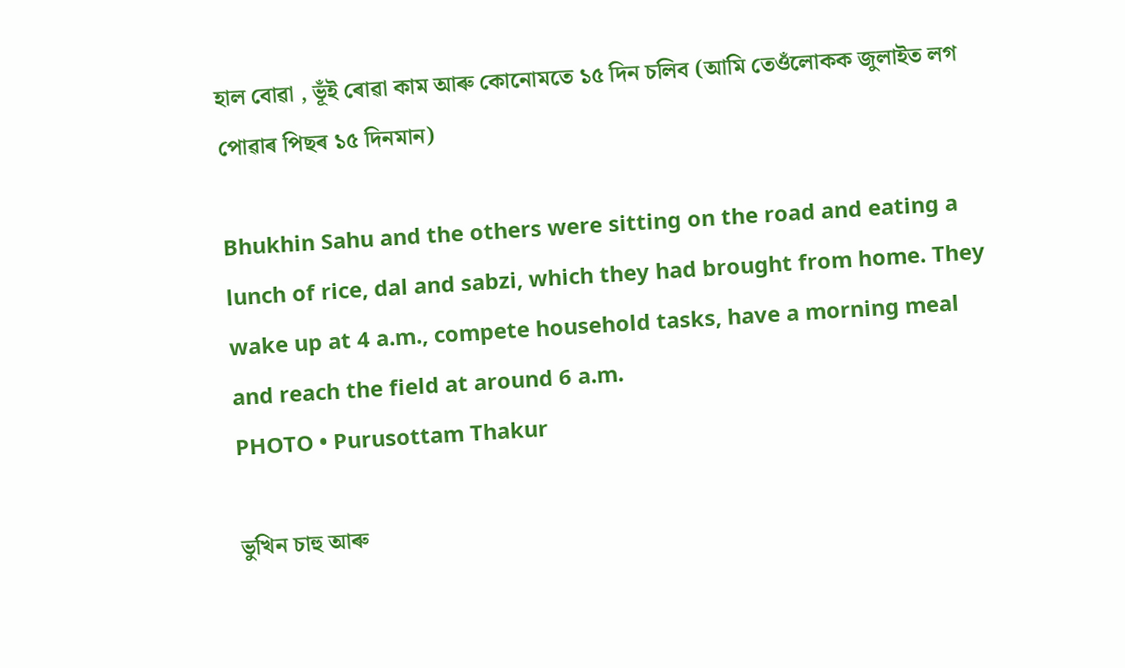হাল বোৱা , ভূঁই ৰোৱা কাম আৰু কোনোমতে ১৫ দিন চলিব (আমি তেওঁলোকক জুলাইত লগ পোৱাৰ পিছৰ ১৫ দিনমান)

Bhukhin Sahu and the others were sitting on the road and eating a lunch of rice, dal and sabzi, which they had brought from home. They wake up at 4 a.m., compete household tasks, have a morning meal and reach the field at around 6 a.m.
PHOTO • Purusottam Thakur

ভুখিন চাহু আৰু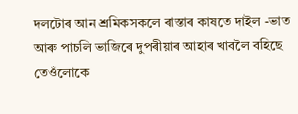দলটোৰ আন শ্ৰমিকসকলে ৰাস্তাৰ কাষতে দাইল -ভাত আৰু পাচলি ভাজিৰে দুপৰীয়াৰ আহাৰ খাবলৈ বহিছে তেওঁলোকে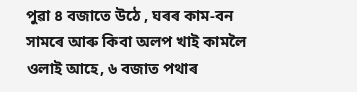পুৱা ৪ বজাতে উঠে , ঘৰৰ কাম-বন সামৰে আৰু কিবা অলপ খাই কামলৈ ওলাই আহে, ৬ বজাত পথাৰ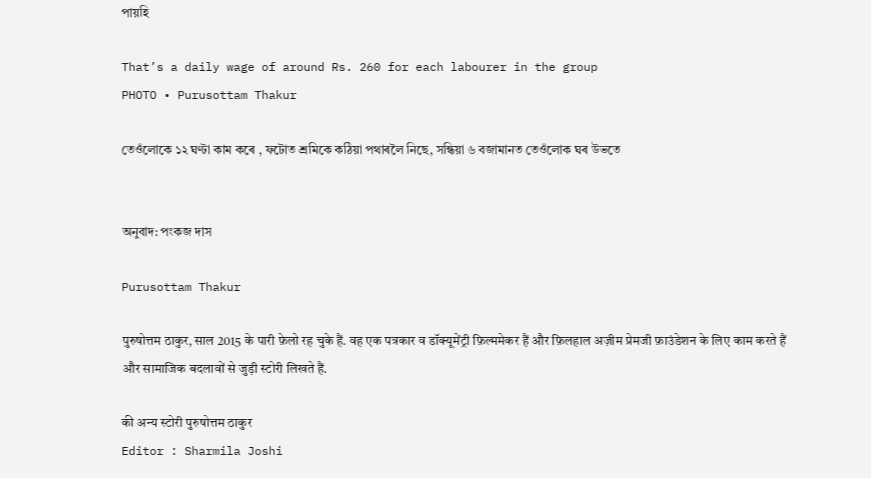পায়হি

That’s a daily wage of around Rs. 260 for each labourer in the group
PHOTO • Purusottam Thakur

তেওঁলোকে ১২ ঘণ্টা কাম কৰে , ফটোত শ্ৰমিকে কঠিয়া পথাৰলৈ নিছে, সন্ধিয়া ৬ বজামানত তেওঁলোক ঘৰ উভতে


অনুবাদ: পংকজ দাস

Purusottam Thakur

पुरुषोत्तम ठाकुर, साल 2015 के पारी फ़ेलो रह चुके हैं. वह एक पत्रकार व डॉक्यूमेंट्री फ़िल्ममेकर हैं और फ़िलहाल अज़ीम प्रेमजी फ़ाउंडेशन के लिए काम करते हैं और सामाजिक बदलावों से जुड़ी स्टोरी लिखते हैं.

की अन्य स्टोरी पुरुषोत्तम ठाकुर
Editor : Sharmila Joshi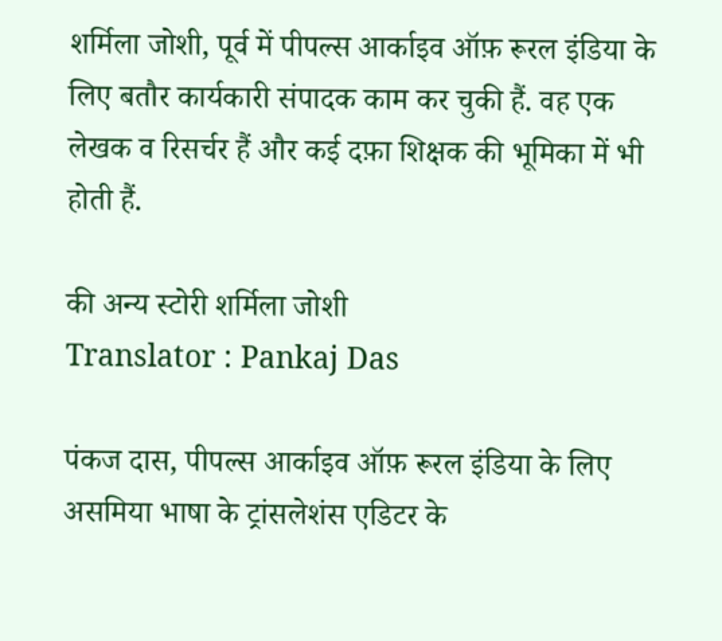शर्मिला जोशी, पूर्व में पीपल्स आर्काइव ऑफ़ रूरल इंडिया के लिए बतौर कार्यकारी संपादक काम कर चुकी हैं. वह एक लेखक व रिसर्चर हैं और कई दफ़ा शिक्षक की भूमिका में भी होती हैं.

की अन्य स्टोरी शर्मिला जोशी
Translator : Pankaj Das

पंकज दास, पीपल्स आर्काइव ऑफ़ रूरल इंडिया के लिए असमिया भाषा के ट्रांसलेशंस एडिटर के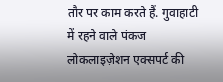तौर पर काम करते हैं. गुवाहाटी में रहने वाले पंकज लोकलाइज़ेशन एक्सपर्ट की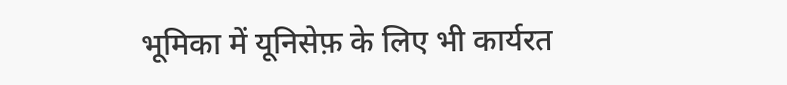भूमिका में यूनिसेफ़ के लिए भी कार्यरत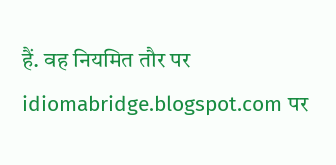हैं. वह नियमित तौर पर idiomabridge.blogspot.com पर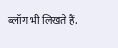ब्लॉग भी लिखते हैं.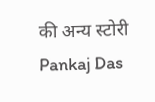की अन्य स्टोरी Pankaj Das